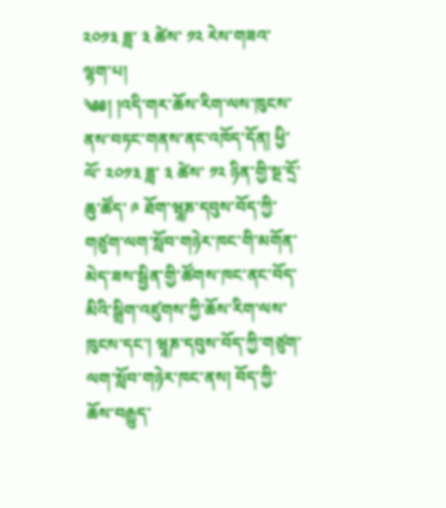༢༠༡༣ ཟླ་ ༣ ཚེས་ ༡༢ རེས་གཟའ་ལྷག་པ།
༄༅། །འདི་གར་ཆོས་རིག་ལས་ཁུངས་ནས་བཏང་གནས་ནང་འཁོད་དོན། ཕྱི་ལོ་ ༢༠༡༣ ཟླ་ ༣ ཚེས་ ༡༢ ཉིན་གྱི་སྔ་དྲོ་ཆུ་ཚོད་ ༩ ཐོག་ཝཱཎ་དབུས་བོད་ཀྱི་གཙུག་ལག་སློབ་གཉེར་ཁང་གི་མགོན་མེད་ཟས་སྦྱིན་གྱི་ཚོགས་ཁང་ནང་བོད་མིའི་སྒྲིག་འཛུགས་ཀྱི་ཆོས་རིག་ལས་ཁུངས་དང་། ཝཱཎ་དབུས་བོད་ཀྱི་གཙུག་ལག་སློབ་གཉེར་ཁང་ནས། བོད་ཀྱི་ཆོས་བརྒྱུད་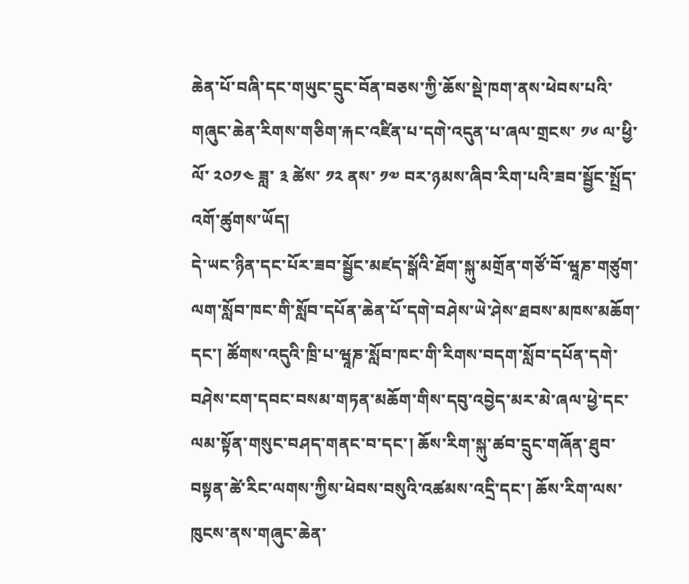ཆེན་པོ་བཞི་དང་གཡུང་དྲུང་བོན་བཅས་ཀྱི་ཆོས་སྡེ་ཁག་ནས་ཕེབས་པའི་གཞུང་ཆེན་རིགས་གཅིག་རྐང་འཛིན་པ་དགེ་འདུན་པ་ཞལ་གྲངས་ ༡༦ ལ་ཕྱི་ལོ་ ༢༠༡༤ ཟླ་ ༣ ཚེས་ ༡༢ ནས་ ༡༧ བར་ཉམས་ཞིབ་རིག་པའི་ཟབ་སྦྱོང་སྤྲོད་འགོ་ཚུགས་ཡོད།
དེ་ཡང་ཉིན་དང་པོར་ཟབ་སྦྱོང་མཛད་སྒོའི་ཐོག་སྐུ་མགྲོན་གཙོ་བོ་ཝཱཎ་གཙུག་ལག་སློབ་ཁང་གི་སློབ་དཔོན་ཆེན་པོ་དགེ་བཤེས་ཡེ་ཤེས་ཐབས་མཁས་མཆོག་དང་། ཚོགས་འདུའི་ཁྲི་པ་ཝཱཎ་སློབ་ཁང་གི་རིགས་བདག་སློབ་དཔོན་དགེ་བཤེས་ངག་དབང་བསམ་གཏན་མཆོག་གིས་དབུ་འབྱེད་མར་མེ་ཞལ་ཕྱེ་དང་ལམ་སྟོན་གསུང་བཤད་གནང་བ་དང་། ཆོས་རིག་སྐུ་ཚབ་དྲུང་གཞོན་ཐུབ་བསྟན་ཚེ་རིང་ལགས་ཀྱིས་ཕེབས་བསུའི་འཚམས་འདྲི་དང་། ཆོས་རིག་ལས་ཁུངས་ནས་གཞུང་ཆེན་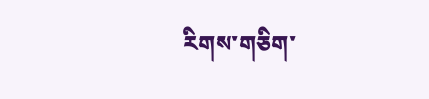རིགས་གཅིག་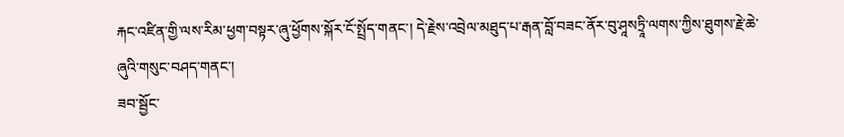རྐང་འཛིན་གྱི་ལས་རིམ་ཕྱག་བསྟར་ཞུ་ཕྱོགས་སྐོར་ངོ་སྤྲོད་གནང་། དེ་རྗེས་འབྲེལ་མཐུད་པ་རྒན་བློ་བཟང་ནོར་བུ་ཤཱསཏྲཱི་ལགས་ཀྱིས་ཐུགས་རྗེ་ཆེ་ཞུའི་གསུང་བཤད་གནང་།
ཟབ་སྦྱོང་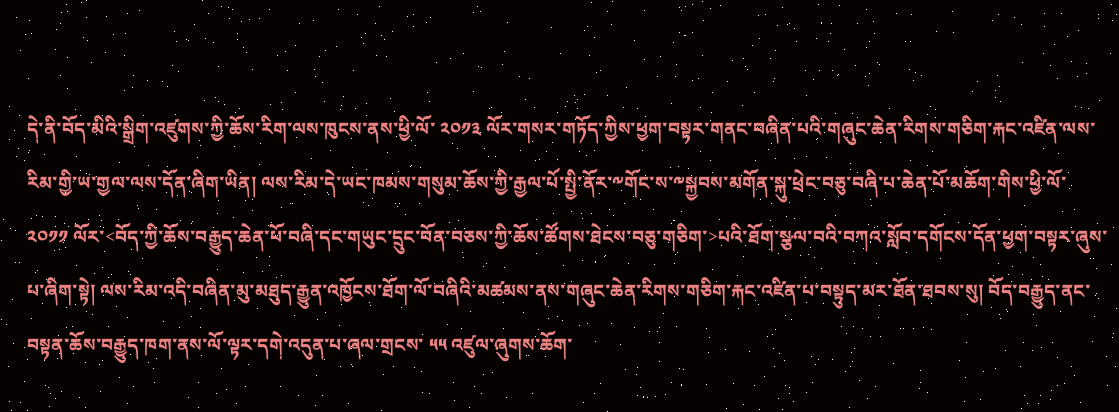དེ་ནི་བོད་མིའི་སྒྲིག་འཛུགས་ཀྱི་ཆོས་རིག་ལས་ཁུངས་ནས་ཕྱི་ལོ་ ༢༠༡༣ ལོར་གསར་གཏོད་ཀྱིས་ཕྱག་བསྟར་གནང་བཞིན་པའི་གཞུང་ཆེན་རིགས་གཅིག་རྐང་འཛིན་ལས་རིམ་གྱི་ཡ་གྱལ་ལས་དོན་ཞིག་ཡིན། ལས་རིམ་དེ་ཡང་ཁམས་གསུམ་ཆོས་ཀྱི་རྒྱལ་པོ་སྤྱི་ནོར་༸གོང་ས་༸སྐྱབས་མགོན་སྐུ་ཕྲེང་བཅུ་བཞི་པ་ཆེན་པོ་མཆོག་གིས་ཕྱི་ལོ་ ༢༠༡༡ ལོར་<བོད་ཀྱི་ཆོས་བརྒྱུད་ཆེན་པོ་བཞི་དང་གཡུང་དྲུང་བོན་བཅས་ཀྱི་ཆོས་ཚོགས་ཐེངས་བཅུ་གཅིག་>པའི་ཐོག་སྩལ་བའི་བཀའ་སློབ་དགོངས་དོན་ཕྱག་བསྟར་ཞུས་པ་ཞིག་སྟེ། ལས་རིམ་འདི་བཞིན་མུ་མཐུད་རྒྱུན་འཁྱོངས་ཐོག་ལོ་བཞིའི་མཚམས་ནས་གཞུང་ཆེན་རིགས་གཅིག་རྐང་འཛིན་པ་བསྟུད་མར་ཐོན་ཐབས་སུ། བོད་བརྒྱུད་ནང་བསྟན་ཆོས་བརྒྱུད་ཁག་ནས་ལོ་ལྟར་དགེ་འདུན་པ་ཞལ་གྲངས་ ༥༥ འཛུལ་ཞུགས་ཆོག་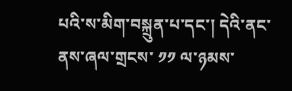པའི་ས་མིག་བསྐྲུན་པ་དང་། དེའི་ནང་ནས་ཞལ་གྲངས་ ༡༡ ལ་ཉམས་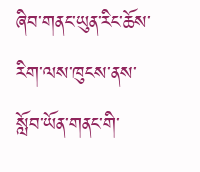ཞིབ་གནང་ཡུན་རིང་ཆོས་རིག་ལས་ཁུངས་ནས་སློབ་ཡོན་གནང་གི་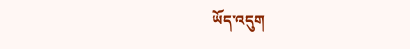ཡོད་འདུག